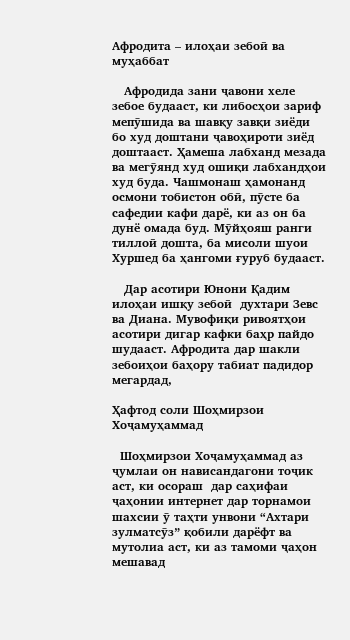Афродита – илоҳаи зебоӣ ва муҳаббат

   Афродида зани ҷавони хеле зебое будааст, ки либосҳои зариф мепӯшида ва шавқу завқи зиёди бо худ доштани ҷавоҳироти зиёд доштааст. Ҳамеша лабханд мезада ва мегӯянд худ ошиқи лабхандҳои худ буда. Чашмонаш ҳамонанд осмони тобистон обӣ, пӯсте ба сафедии кафи дарё, ки аз он ба дунё омада буд. Мӯйҳояш ранги тиллоӣ дошта, ба мисоли шуои Хуршед ба ҳангоми ғуруб будааст.

   Дар асотири Юнони Қадим илоҳаи ишқу зебоӣ  духтари Зевс ва Диана. Мувофиқи ривоятҳои асотири дигар кафки баҳр пайдо шудааст. Афродита дар шакли зебоиҳои баҳору табиат падидор  мегардад,

Ҳафтод соли Шоҳмирзои Хоҷамуҳаммад

  Шоҳмирзои Хоҷамуҳаммад аз ҷумлаи он нависандагони тоҷик аст, ки осораш  дар саҳифаи ҷаҳонии интернет дар торнамои шахсии ӯ таҳти унвони “Ахтари зулматсӯз” қобили дарёфт ва мутолиа аст, ки аз тамоми ҷаҳон  мешавад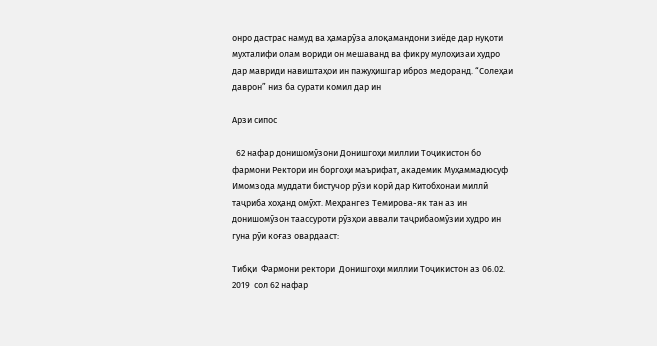онро дастрас намуд ва ҳамарӯза алоқамандони зиёде дар нуқоти мухталифи олам вориди он мешаванд ва фикру мулоҳизаи худро дар мавриди навиштаҳои ин пажуҳишгар иброз медоранд. “Солеҳаи даврон” низ ба сурати комил дар ин

Арзи сипос

  62 нафар донишомӯзони Донишгоҳи миллии Тоҷикистон бо фармони Ректори ин боргоҳи маърифат, академик Муҳаммадюсуф Имомзода муддати бистучор рӯзи корӣ дар Китобхонаи миллӣ таҷриба хоҳанд омӯхт. Меҳрангез Темирова-як тан аз ин донишомӯзон таассуроти рӯзҳои аввали таҷрибаомӯзии худро ин гуна рӯи коғаз овардааст:

Тибқи  Фармони ректори  Донишгоҳи миллии Тоҷикистон аз 06.02. 2019  сол 62 нафар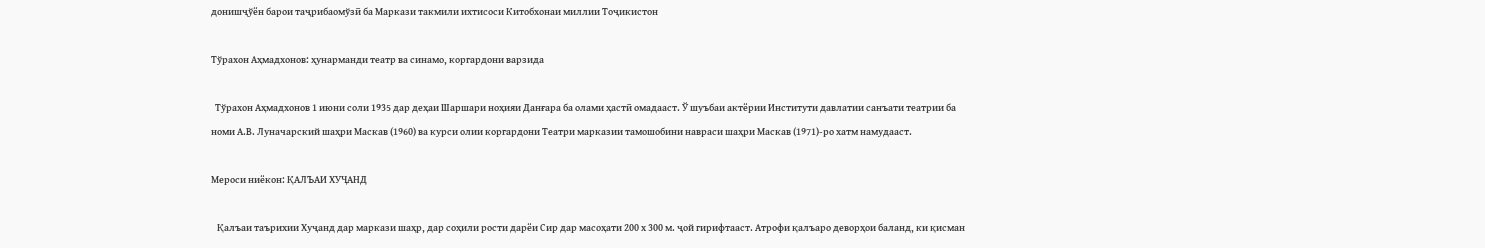донишҷўён барои таҷрибаомўзӣ ба Маркази такмили ихтисоси Китобхонаи миллии Тоҷикистон

Тўрахон Аҳмадхонов: ҳунарманди театр ва синамо, коргардони варзида

  Тўрахон Аҳмадхонов 1 июни соли 1935 дар деҳаи Шаршари ноҳияи Данғара ба олами ҳастӣ омадааст. Ў шуъбаи актёрии Институти давлатии санъати театрии ба номи А.В. Луначарский шаҳри Маскав (1960) ва курси олии коргардони Театри марказии тамошобини навраси шаҳри Маскав (1971)-ро хатм намудааст.

Мероси ниёкон: ҚАЛЪАИ ХУҶАНД

   Қалъаи таърихии Хуҷанд дар маркази шаҳр, дар соҳили рости дарёи Сир дар масоҳати 200 х 300 м. ҷой гирифтааст. Атрофи қалъаро деворҳои баланд, ки қисман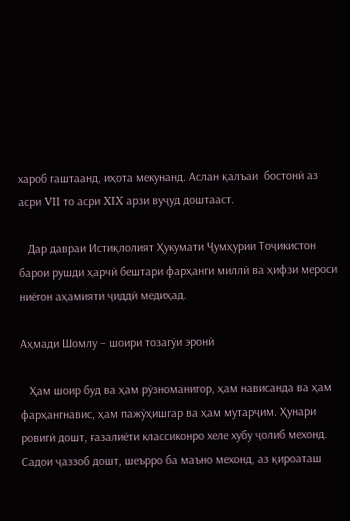хароб гаштаанд, иҳота мекунанд. Аслан қалъаи  бостонӣ аз асри VII то асри XIX арзи вуҷуд доштааст.

   Дар давраи Истиқлолият Ҳукумати Ҷумҳурии Тоҷикистон барои рушди ҳарчӣ бештари фарҳанги миллӣ ва ҳифзи мероси ниёгон аҳамияти ҷиддӣ медиҳад.

Аҳмади Шомлу – шоири тозагӯи эронӣ

   Ҳам шоир буд ва ҳам рӯзноманигор, ҳам нависанда ва ҳам фарҳангнавис, ҳам пажӯҳишгар ва ҳам мутарҷим. Ҳунари ровигӣ дошт, ғазалиёти классиконро хеле хубу ҷолиб мехонд. Садои ҷаззоб дошт, шеърро ба маъно мехонд, аз қироаташ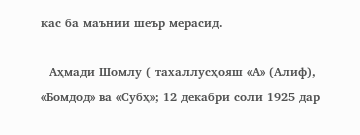кас ба маънии шеър мерасид.

  Аҳмади Шомлу ( тахаллусҳояш «А» (Алиф), «Бомдод» ва «Субҳ»; 12 декабри соли 1925 дар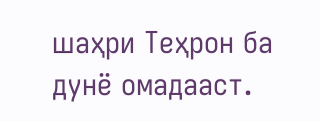шаҳри Теҳрон ба дунё омадааст.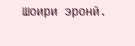Шоири эронӣ.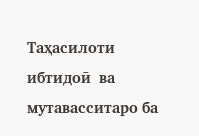Таҳасилоти  ибтидоӣ  ва  мутавасситаро ба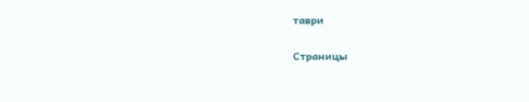таври

Страницы